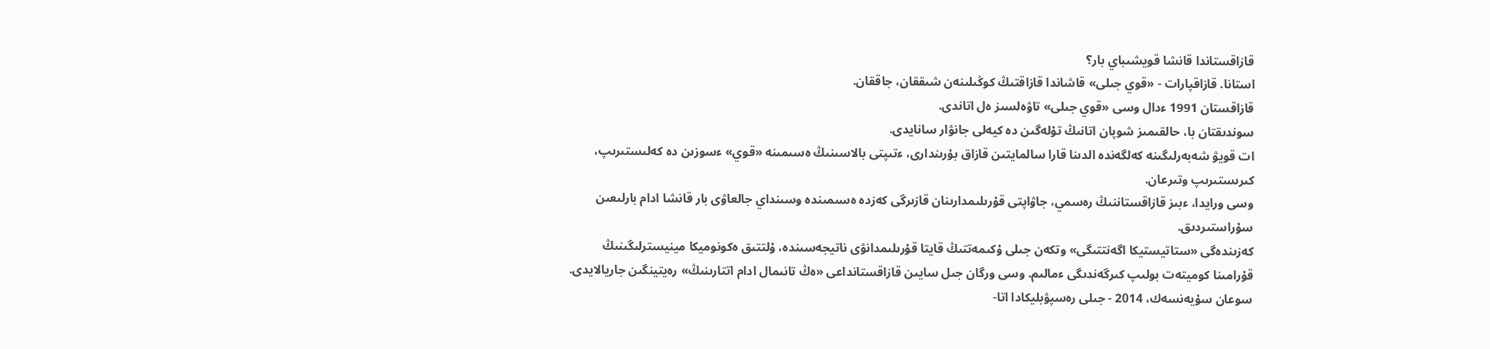قازاقستاندا قانشا قويشىباي بار؟
استانا. قازاقپارات - «قوي جىلى» قاشاندا قازاقتىڭ كوڭىلىنەن شىققان، جاققان.
قازاقستان 1991 ءدال وسى «قوي جىلى» تاۋەلسىز ەل اتاندى.
سوندىقتان با، حالقىمىز شوپان اتانىڭ تۇلەگىن دە كيەلى جانۋار سانايدى.
ات قويۋ شەبەرلىگىنە كەلگەندە الدىنا قارا سالمايتىن قازاق بۇرىندارى، ءتىپتى بالاسىنىڭ ەسىمىنە «قوي» ءسوزىن دە كەلىستىرىپ، كىرىستىرىپ وتىرعان.
وسى ورايدا، ءبىز قازاقستاننىڭ رەسمي، جاۋاپتى قۇرىلىمدارىنان قازىرگى كەزدە ەسىمىندە وسىنداي جالعاۋى بار قانشا ادام بارلىعىن سۇراستىردىق.
كەزىندەگى «ستاتيستيكا اگەنتتىگى» وتكەن جىلى ۇكىمەتتىڭ قايتا قۇرىلىمدانۋى ناتيجەسىندە، ۇلتتىق ەكونوميكا مينيسترلىگىنىڭ قۇرامىنا كوميتەت بولىپ كىرگەندىگى ءمالىم. وسى ورگان جىل سايىن قازاقستانداعى «ەڭ تانىمال ادام اتتارىنىڭ» رەيتينگىن جاريالايدى.
سوعان سۇيەنسەك، 2014 - جىلى رەسپۋبليكادا اتا-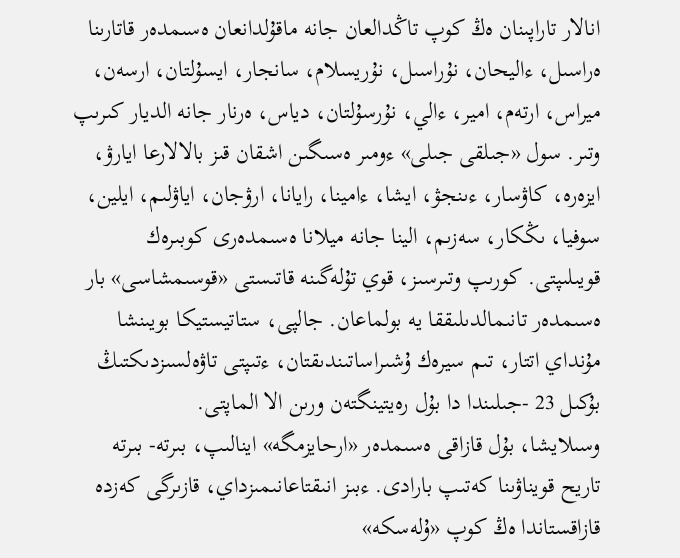انالار تاراپىنان ەڭ كوپ تاڭدالعان جانە ماقۇلدانعان ەسىمدەر قاتارىنا ەراسىل، ءاليحان، نۇراسىل، نۇريسلام، سانجار، ايسۇلتان، ارسەن، ميراس، ارتەم، امير، ءالي، نۇرسۇلتان، دياس، ەرنار جانە الديار كىرىپ وتىر. سول «جىلقى جىلى» ءومىر ەسىگىن اشقان قىز بالالارعا ايارۋ، ايزەرە، كاۋسار، ءىنجۋ، ايشا، ءامينا، رايانا، ارۋجان، اياۋلىم، ايلين، سوفيا، ىڭكار، سەزىم، الينا جانە ميلانا ەسىمدەرى كوبىرەك قويىلىپتى. كورىپ وتىرسىز، قوي تۇلەگىنە قاتىستى «قوسىمشاسى» بار ەسىمدەر تانىمالدىلىققا يە بولماعان. جالپى، ستاتيستيكا بويىنشا مۇنداي اتتار، تىم سيرەك ۇشىراساتىندىقتان، ءتىپتى تاۋەلسىزدىكتىڭ بۇكىل 23 -جىلىندا دا بۇل رەيتينگتەن ورىن الا الماپتى.
وسىلايشا، بۇل قازاقى ەسىمدەر «ارحايزمگە» اينالىپ، بىرتە- بىرتە تاريح قويناۋىنا كەتىپ بارادى. ءبىز انىقتاعانىمىزداي، قازىرگى كەزدە قازاقستاندا ەڭ كوپ «ۇلەسكە»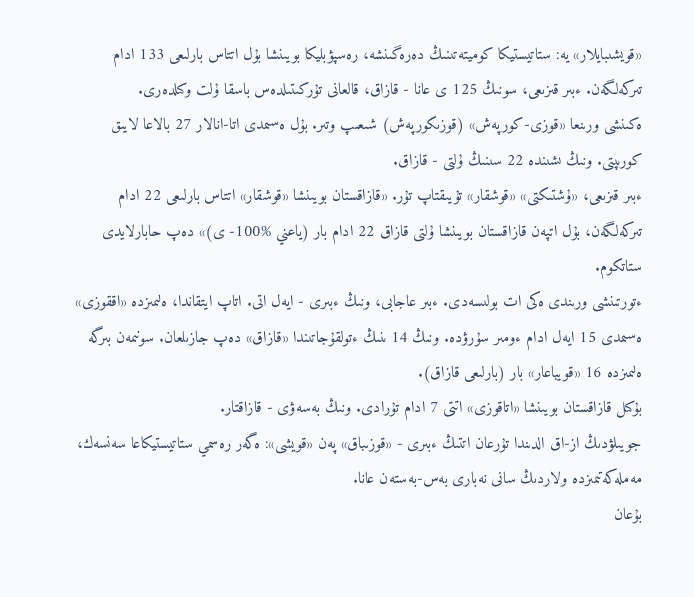«قويشىبايلار» يە: ستاتيستيكا كوميتەتىنىڭ دەرەگىنشە، رەسپۋبليكا بويىنشا بۇل اتتاس بارلىعى 133 ادام تىركەلگەن. ءبىر قىزىعى، سونىڭ 125 ى عانا - قازاق، قالعانى تۇركىتىلدەس باسقا ۇلت وكىلدەرى.
ەكىنشى ورىنعا «قوزى-كورپەش» (قوزىكورپەش) شىعىپ وتىر. بۇل ەسىمدى اتا-انالار 27 بالاعا لايىق كورىپتى. ونىڭ ىشىندە 22 سىنىڭ ۇلتى - قازاق.
ءبىر قىزىعى، «ۇشتىكتى» «قوشقار» تۇيىقتاپ تۇر. «قازاقستان بويىنشا «قوشقار» اتتاس بارلىعى 22 ادام تىركەلگەن، بۇل اتپەن قازاقستان بويىنشا ۇلتى قازاق 22 ادام بار (ياعني %100- ى)» دەپ حابارلايدى ستاتكوم.
ءتورتىنشى ورىندى ەكى ات بولىسەدى. ءبىر عاجابى، ونىڭ ءبىرى - ايەل اتى. اتاپ ايتقاندا، ەلىمىزدە «اققوزى» ەسىمدى 15 ايەل ادام ءومىر سۇرۋدە. ونىڭ 14 ىنىڭ ءتولقۇجاتىندا «قازاق» دەپ جازىلعان. سونىمەن بىرگە ەلىمىزدە 16 «قويباعار» بار (بارلىعى قازاق).
بۇكىل قازاقستان بويىنشا «اتاقوزى» اتتى 7 ادام تۇرادى. ونىڭ بەسەۋى - قازاقتار.
جويىلۋدىڭ از-اق الدىندا تۇرعان اتتىڭ ءبىرى - «قوزىباق» پەن «قويشى»: ەگەر رەسمي ستاتيستيكاعا سەنسەك، مەملەكەتىمىزدە ولاردىڭ سانى نەبارى بەس-بەستەن عانا.
بۇعان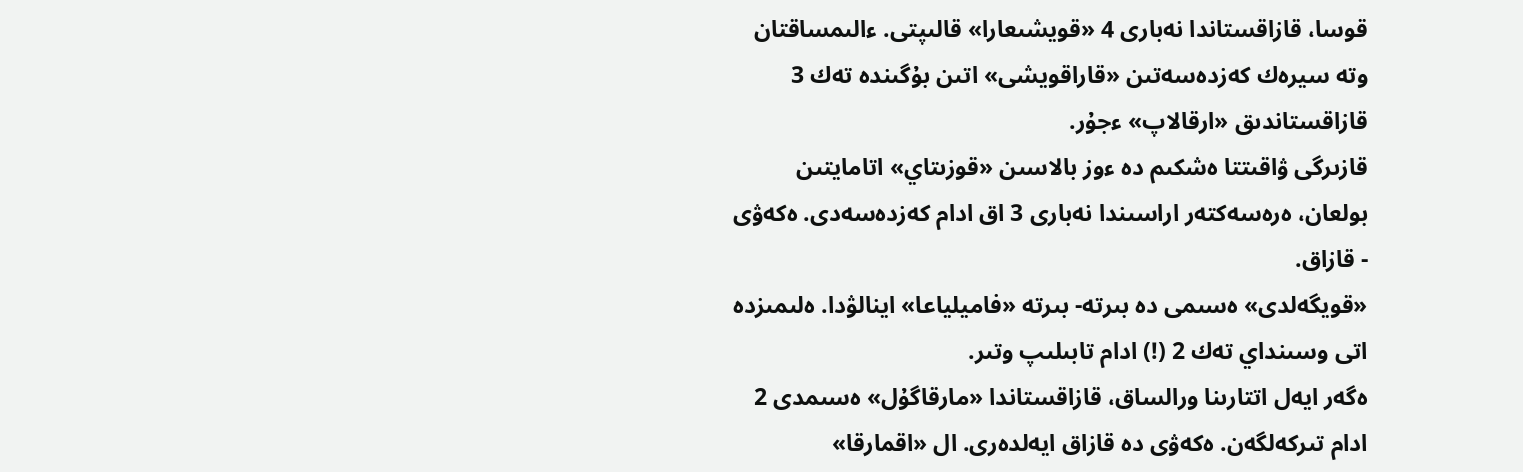قوسا، قازاقستاندا نەبارى 4 «قويشىعارا» قالىپتى. ءالىمساقتان وتە سيرەك كەزدەسەتىن «قاراقويشى» اتىن بۇگىندە تەك 3 قازاقستاندىق «ارقالاپ» ءجۇر.
قازىرگى ۋاقىتتا ەشكىم دە ءوز بالاسىن «قوزىتاي» اتامايتىن بولعان، ەرەسەكتەر اراسىندا نەبارى 3 اق ادام كەزدەسەدى. ەكەۋى - قازاق.
«قويگەلدى» ەسىمى دە بىرتە- بىرتە «فاميلياعا» اينالۋدا. ەلىمىزدە اتى وسىنداي تەك 2 (!) ادام تابىلىپ وتىر.
ەگەر ايەل اتتارىنا ورالساق، قازاقستاندا «مارقاگۇل» ەسىمدى 2 ادام تىركەلگەن. ەكەۋى دە قازاق ايەلدەرى. ال «اقمارقا»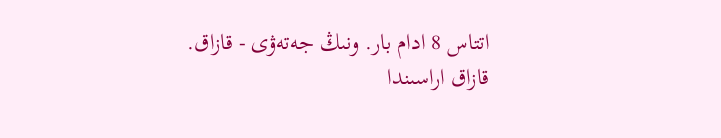اتتاس 8 ادام بار. ونىڭ جەتەۋى - قازاق.
قازاق اراسىندا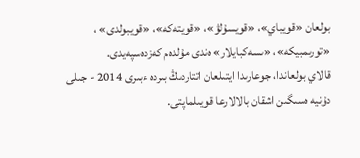بولعان «قويباي»، «قويسۇلۋ»، «قويتەكە»، «قويبولدى» ، «تورىمبيكە»، «ىسەكبايلار» ەندى مۇلدەم كەزدەسپەيدى.
قالاي بولعاندا، جوعارىدا ايتىلعان اتتاردىڭ بىردە ءبىرى 2014 - جىلى دۇنيە ەسىگىن اشقان بالالارعا قويىلماپتى.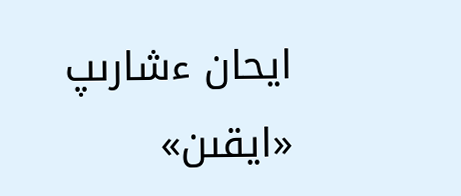ايحان ءشارىپ
«ايقىن»